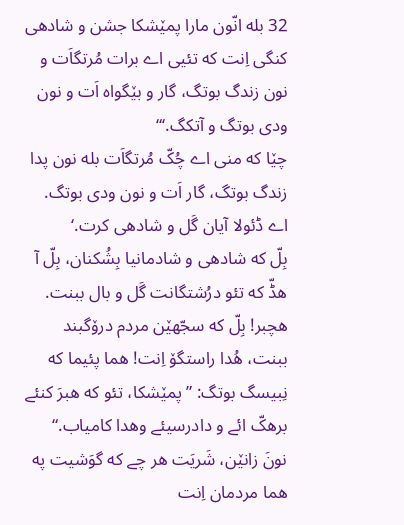32 بله انّون مارا پمێشکا جشن و شادهی کنگی اِنت که تئیی اے برات مُرتگاَت و نون زندگ بوتگ، گار و بێگواه اَت و نون ودی بوتگ و آتکگ.‘“
چێا که منی اے چُکّ مُرتگاَت بله نون پدا زندگ بوتگ، گار اَت و نون ودی بوتگ. اے ڈئولا آیان گَل و شادهی کرت.‘
بِلّ که شادهی و شادمانیا بِشُکنان، بِلّ آ هڈّ که تئو درُشتگانت گَل و بال ببنت.
هچبر! بِلّ که سجّهێن مردم درۆگبند ببنت، هُدا راستگۆ اِنت! هما پئیما که نِبیسگ بوتگ: ”پمێشکا، تئو که هبرَ کنئے برهکّ ائے و دادرسیئے وهدا کامیاب.“
نونَ زانێن، شَریَت هر چے که گوَشیت په هما مردمان اِنت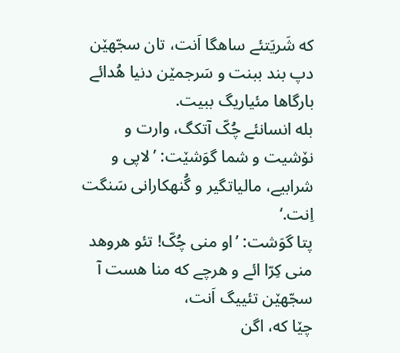که شَریَتئے ساهگا اَنت، تان سجّهێن دپ بند ببنت و سَرجمێن دنیا هُدائے بارگاها مئیاریگ ببیت.
بله انسانئے چُکّ آتکگ، وارت و نۆشیت و شما گوَشێت: ’لاپی و شرابیے، مالیاتگیر و گُنهکارانی سَنگت اِنت.‘
پتا گوَشت: ’او منی چُکّ! تئو هروهد منی کِرّا ائے و هرچے که منا هست آ سجّهێن تئییگ اَنت،
چێا که، اگن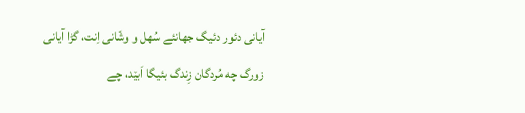آیانی دئور دئیگ جهانئے سُهل و وشّانی اِنت، گڑا آیانی زورگ چه مُردگان زِندگ بئیگا اَبێد، چے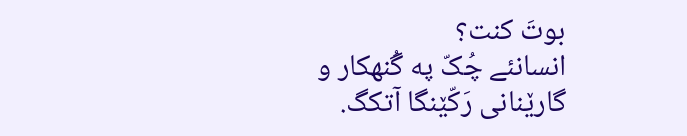بوتَ کنت؟
انسانئے چُکّ په گُنهکار و گارێنانی رَکّێنگا آتکگ.